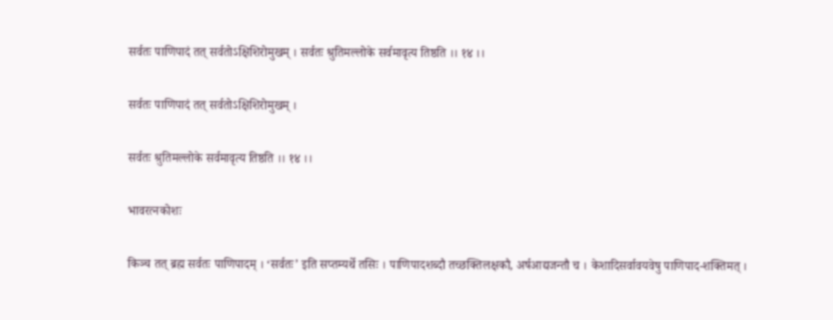सर्वतः पाणिपादं तत् सर्वतोऽक्षिशिरोमुखम् । सर्वतः श्रुतिमल्लोके सर्वमावृत्य तिष्ठति ।। १४ ।।

सर्वतः पाणिपादं तत् सर्वतोऽक्षिशिरोमुखम् ।

सर्वतः श्रुतिमल्लोके सर्वमावृत्य तिष्ठति ।। १४ ।।

भावरत्नकोशः

किञ्च तत् ब्रह्म सर्वतः पाणिपादम् । ‘सर्वतः’ इति सप्तम्यर्थे तसिः । पाणिपादशब्दौ तच्छक्तिलक्षकौ, अर्षआद्यजन्तौ च । केशादिसर्वावयवेषु पाणिपाद-शक्तिमत् ।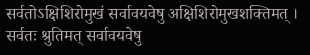सर्वतोऽक्षिशिरोमुखं सर्वावयवेषु अक्षिशिरोमुखशक्तिमत् । सर्वतः श्रुतिमत् सर्वावयवेषु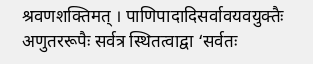श्रवणशक्तिमत् । पाणिपादादिसर्वावयवयुक्तैः अणुतररूपैः सर्वत्र स्थितत्वाद्वा ‘सर्वतः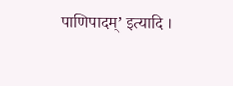पाणिपादम्’ इत्यादि ।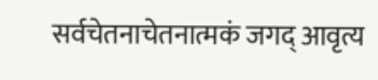सर्वचेतनाचेतनात्मकं जगद् आवृत्य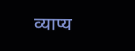व्याप्य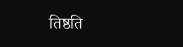तिष्ठति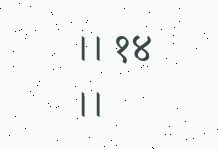।। १४ ।।